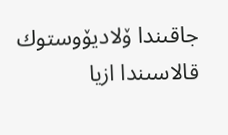جاقىندا ۆلاديۆوستوك قالاسىندا ازيا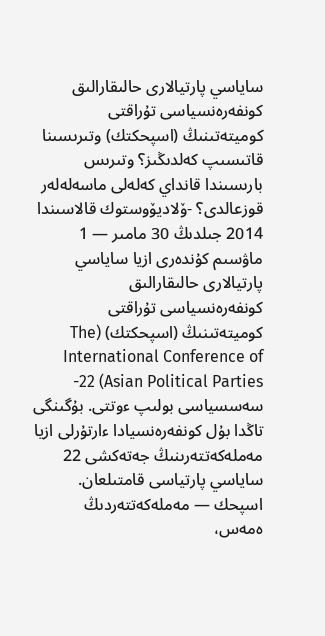ساياسي پارتيالارى حالىقارالىق كونفەرەنسياسى تۇراقتى كوميتەتىنىڭ (اسپحكتك) وتىرىسىنا قاتىسىپ كەلدىڭىز؟ وتىرىس بارىسىندا قانداي كەلەلى ماسەلەلەر قوزعالدى؟ -ۆلاديۆوستوك قالاسىندا 2014 جىلدىڭ 30 مامىر — 1 ماۋسىم كۇندەرى ازيا ساياسي پارتيالارى حالىقارالىق كونفەرەنسياسى تۇراقتى كوميتەتىنىڭ (اسپحكتك) (The International Conference of Asian Political Parties) 22-سەسسياسى بولىپ ءوتتى. بۇگىنگى تاڭدا بۇل كونفەرەنسيادا ءارتۇرلى ازيا مەملەكەتتەرىنىڭ جەتەكشى 22 ساياسي پارتياسى قامتىلعان. اسپحك — مەملەكەتتەردىڭ ەمەس،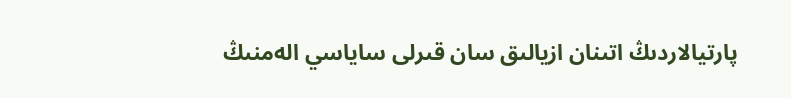پارتيالاردىڭ اتىنان ازيالىق سان قىرلى ساياسي الەمنىڭ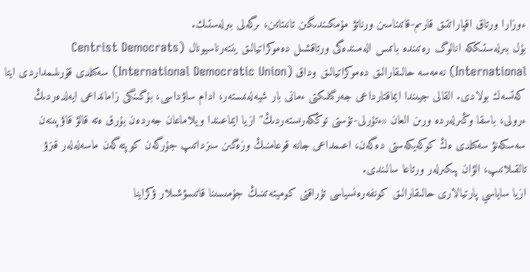ءوزارا ورتاق اقپاراتتىق قارىم-قاتىناسىن ورناتۋ مۇمكىندىگىن تانىتاتىن، ىرگەلى بىرلەستىك.
بۇل بىرلەستىككە انالوگ رەتىندە باتىس الەمىندەگى ورتاقشىل دەموكراتيالىق ينتەرناسيونال (Centrist Democrats International) نەمەسە حالىقارالىق دەموكراتيالىق وداق (International Democratic Union) سەكىلدى قۇرىلىمداردى ايتا كەتسەك بولادى. القالى جيىندا ايماقتارداعى جەرگىلىكتى ءمانى بار شيەلەنىستەر، ادام ساۋداسى، بۇگىنگى زامانداعى ايەلدەردىڭ ءرولى، باسقا وڭىرلەردە ورىن العان «ءتۇرلى-تۇستى توڭكەرىستەردىڭ" ازيا ايماعىندا ويلاماعان جەردەن بۇرق ەتە قالۋ قاۋپىنەن سەسكەنۋ سەكىلدى ەڭ كوكەيكەستى دەگەن، اعىمداعى جانە قوعامنىڭ وزەگىن سىزداتىپ جۇرگەن كوپتەگەن ماسەلەلەر قىزۋ تالقىلانىپ، الۋان پىكىرلەر ورتاعا سالىندى.
ازيا ساياسي پارتيالارى حالىقارالىق كونفەرەنسياسى تۇراقتى كوميتەتىنىڭ جۇمىسىنا قاتىسۋشىلار ۋكراينا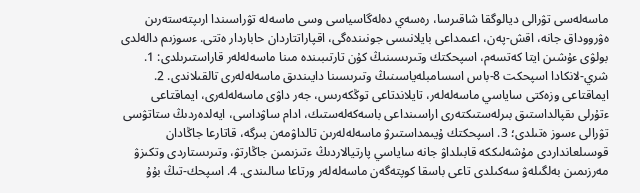ماسەلەسى تۋرالى ديالوگقا شاقىرسا، رەسەي دەلەگاسياسى وسى ماسەلە تۋراسىندا ارىپتەستەرىن ەۋرووداق جانە، اقش-پەن، اعىمداعى بايلانىسى جونىندەگى، اقپاراتتاردان حاباردار ەتتى. ءسوزىم دالەلدى بولۋى ءۇشىن ايتا كەتسەم، اسپحكتك وتىرىسىنىڭ كۇن تارتىبىندە مىنا ماسەلەلەر قاراستىرىلدى: 1. شري-لانكادا اسپحكت 8-باس اسسامبلەياسىنىڭ وتىرىسىنا دايىندىق ماسەلەلەرى تالقىلاندى. 2. ايماقتاعى وزەكتى ساياسي ماسەلەلەر، تايلاندتاعى توڭكەرىس، جەر داۋى ماسەلەلەرى، ايماقتاعى ءتۇرلى ىقپالداستىق بىرلەستىكتەرى اراسىنداعى باسەكەلەستىك، ادام ساۋداسى، ايەلدەردىڭ ستاتۋسى تۋرالى ءسوز ەتىلدى؛ 3. اسپحكتك ۇيىمداستىرۋ ماسەلەلەرىن تالداۋمەن بىرگە، قاتارعا جاڭادان قوسىلعانداردى مۇشەلىككە قابىلداۋ جانە ساياسي پارتيالاردىڭ ءتىزىمىن جاڭارتۋ، وتىرىستاردى وتكىزۋ مەرزىمىن بەلگىلەۋ سەكىلدى تاعى باسقا كوپتەگەن ماسەلەلەر ورتاعا سالىندى. 4. اسپحك-تىڭ بۇۇ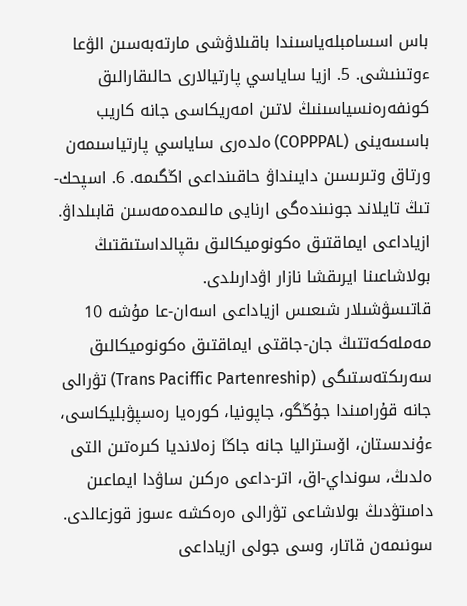باس اسسامبلەياسىندا باقىلاۋشى مارتەبەسىن الۋعا ءوتىنىشى. 5. ازيا ساياسي پارتيالارى حالىقارالىق كونفەرەنسياسىنىڭ لاتىن امەريكاسى جانە كاريب باسسەينى (COPPPAL) ەلدەرى ساياسي پارتياسىمەن ورتاق وتىرىسىن دايىنداۋ حاقىنداعى اڭگىمە. 6. اسپحك-تىڭ تايلاند جونىندەگى ارنايى مالىمدەمەسىن قابىلداۋ. ازياداعى ايماقتىق ەكونوميكالىق ىقپالداستىقتىڭ بولاشاعىنا ايرىقشا نازار اۋدارىلدى.
قاتىسۋشىلار شىعىس ازياداعى اسەان-عا مۇشە 10 مەملەكەتتىڭ جان-جاقتى ايماقتىق ەكونوميكالىق سەرىكتەستىگى (Trans Paciffic Partenreship) تۋرالى جانە قۇرامىندا جۇڭگو، جاپونيا، كورەيا رەسپۋبليكاسى، ءۇندىستان، اۆستراليا جانە جاڭا زەلانديا كىرەتىن التى ەلدىڭ، سونداي-اق، اتر-داعى ەركىن ساۋدا ايماعىن دامىتۋدىڭ بولاشاعى تۋرالى ەرەكشە ءسوز قوزعالدى. سونىمەن قاتار، وسى جولى ازياداعى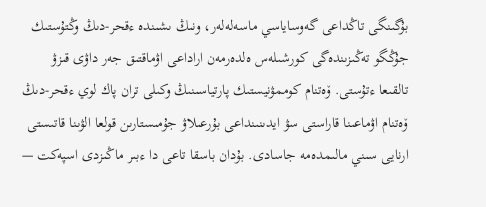بۇگىنگى تاڭداعى گەوساياسي ماسەلەلەر، ونىڭ ىشىندە ءقحر-دىڭ وڭتۇستىك جۇڭگو تەڭىزىندەگى كورشىلەس ەلدەرمەن اراداعى اۋماقتىق جەر داۋى قىزۋ تالقىعا ءتۇستى. ۆەتنام كوممۋنيستىك پارتياسىنىڭ وكىلى تران پاك لوي ءقحر-دىڭ ۆەتنام اۋماعىنا قاراستى سۋ ايدىنىنداعى بۇرعىلاۋ جۇمىستارىن قولعا الۋىنا قاتىستى ارنايى سىني مالىمدەمە جاسادى. بۇدان باسقا تاعى دا ءبىر ماڭىزدى اسپەكت —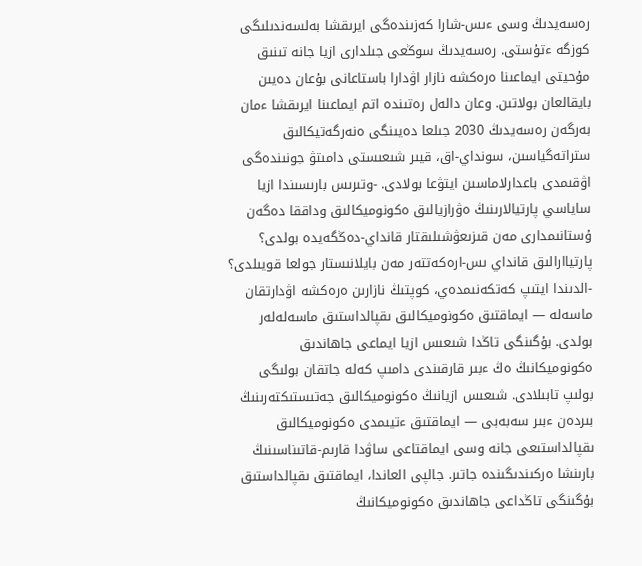رەسەيدىڭ وسى ءىس-شارا كەزىندەگى ايرىقشا بەلسەندىلىگى كوزگە ءتۇستى. رەسەيدىڭ سوڭعى جىلدارى ازيا جانە تىنىق مۇحيتى ايماعىنا ەرەكشە نازار اۋدارا باستاعانى بۇعان دەيىن بايقالعان بولاتىن. وعان دالەل رەتىندە اتم ايماعىنا ايرىقشا ءمان بەرگەن رەسەيدىڭ 2030 جىلعا دەيىنگى ەنەرگەتيكالىق ستراتەگياسىن، سونداي-اق، قيىر شىعىستى دامىتۋ جونىندەگى اۋقىمدى باعدارلاماسىن ايتۋعا بولادى. -وتىرىس بارىسىندا ازيا ساياسي پارتيالارىنىڭ ەۋرازيالىق ەكونوميكالىق وداققا دەگەن ۇستانىمدارى مەن قىزىعۋشىلىقتار قانداي-دەڭگەيدە بولدى؟
پارتياارالىق قانداي ىس-ارەكەتتەر مەن بايلانىستار جولعا قويىلدى؟ -الدىندا ايتىپ كەتكەنىمدەي، كوپتىڭ نازارىن ەرەكشە اۋدارتقان ماسەلە — ايماقتىق ەكونوميكالىق ىقپالداستىق ماسەلەلەر بولدى. بۇگىنگى تاڭدا شىعىس ازيا ايماعى جاھاندىق ەكونوميكانىڭ ەڭ ءبىر قارقىندى دامىپ كەلە جاتقان بولىگى بولىپ تابىلادى. شىعىس ازيانىڭ ەكونوميكالىق جەتىستىكتەرىنىڭ بىردەن ءبىر سەبەبى — ايماقتىق ءتيىمدى ەكونوميكالىق ىقپالداستىعى جانە وسى ايماقتاعى ساۋدا قارىم-قاتىناسىنىڭ بارىنشا ەركىندىگىندە جاتىر. جالپى العاندا، ايماقتىق ىقپالداستىق بۇگىنگى تاڭداعى جاھاندىق ەكونوميكانىڭ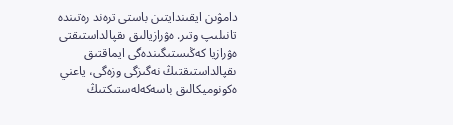دامۋىن ايقىندايتىن باستى ترەند رەتىندە تانىلىپ وتىر. ەۋرازيالىق ىقپالداستىقتى ەۋرازيا كەڭىستىگىندەگى ايماقتىق ىقپالداستىقتىڭ نەگىزگى وزەگى، ياعني ەكونوميكالىق باسەكەلەستىكتىڭ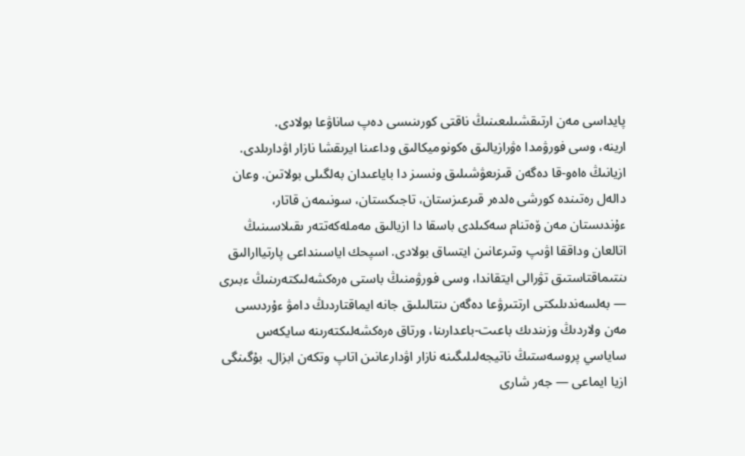پايداسى مەن ارتىقشىلىعىنىڭ ناقتى كورىنىسى دەپ ساناۋعا بولادى.
ارينە، وسى فورۋمدا ەۋرازيالىق ەكونوميكالىق وداعىنا ايرىقشا نازار اۋدارىلدى. ازيانىڭ ەاەو-قا دەگەن قىزىعۋشىلىق ونسىز دا باياعىدان بەلگىلى بولاتىن. وعان دالەل رەتىندە كورشى ەلدەر قىرعىزستان، تاجىكستان، سونىمەن قاتار، ءۇندىستان مەن ۆەتنام سەكىلدى باسقا دا ازيالىق مەملەكەتتەر ىقىلاسىنىڭ اتالعان وداققا اۋىپ وتىرعانىن ايتساق بولادى. اسپحك اياسىنداعى پارتياارالىق ىنتىماقتاستىق تۋرالى ايتقاندا، وسى فورۋمنىڭ باستى ەرەكشەلىكتەرىنىڭ ءبىرى — بەلسەندىلىكتى ارتتىرۋعا دەگەن ىنتالىلىق جانە ايماقتاردىڭ دامۋ ءۇردىسى مەن ولاردىڭ وزىندىك باعىت-باعدارىنا، ورتاق ەرەكشەلىكتەرىنە سايكەس ساياسي پروسەستىڭ ناتيجەلىلىگىنە نازار اۋدارعانىن اتاپ وتكەن ابزال. بۇگىنگى ازيا ايماعى — جەر شارى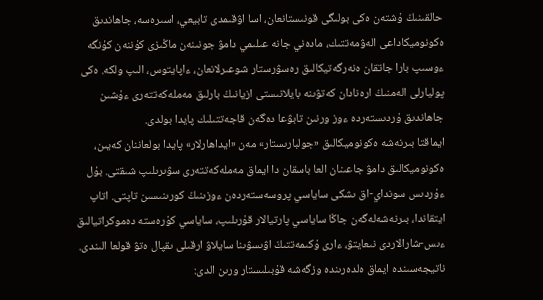حالقىنىڭ ۇشتەن ەكى بولىگى قونىستانعان، اسا اۋقىمدى تابيعي، اسىرەسە، جاھاندىق ەكونوميكاداعى الەۋمەتتىك، مادەني جانە عىلىمي دامۋ جونىنەن ماڭىزى كۇننەن كۇنگە ءوسىپ بارا جاتقان ەنەرگەتيكالىق رەسۋرستار شوعىرلانعان، ءاپايتوس، الىپ ولكە. ەكى پوليارلى الەمنىڭ ارەنادان كەتۋىنە بايلانىستى ازيانىڭ بارلىق مەملەكەتتەرى ءۇشىن جاھاندىق ۇردىستەردە ءوز ورنىن تابۋعا دەگەن قاجەتتىلىك پايدا بولدى.
ايماقتا بىرنەشە ەكونوميكالىق «جولبارىستار» مەن «ايداھارلار» پايدا بولعاننان كەيىن، ەكونوميكالىق دامۋ جاعىنان العا باسقان دا ايماق مەملەكەتتەرى سۋىرىلىپ شىقتى. بۇل ءۇردىس سونداي-اق ىشكى ساياسي پروسەستەردەن ءوزىنىڭ كورىنىسىن تاپتى. اتاپ ايتقاندا، بىرنەشەلەگەن جاڭا ساياسي پارتيالار قۇرىلىپ، ساياسي كۇرەستە دەموكراتيالىق ءىس-شارالاردى نىعايتۋ، ءارى ۇكىمەتتىڭ اۋىسۋىنا سايلاۋ ارقىلى ىقپال ەتۋ قولعا الىندى. ناتيجەسىندە ايماق ەلدەرىندە وزگەشە قۇبىلىستار ورىن الدى: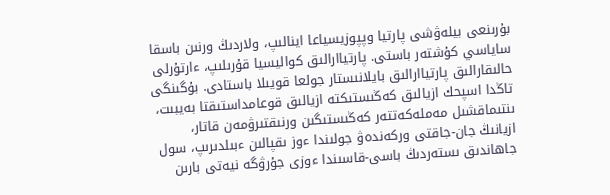بۇرىنعى بيلەۋشى پارتيا وپپوزيسياعا اينالىپ، ولاردىڭ ورنىن باسقا ساياسي كۇشتەر باستى. پارتياارالىق كواليسيا قۇرىلىپ، ءارتۇرلى حالىقارالىق پارتياارالىق بايلانىستار جولعا قويىلا باستادى. بۇگىنگى تاڭدا اسپحك ازيالىق كەڭىستىكتە ازيالىق قوعامداستىقتا بەيبىت، ىنتىماقشىل مەملەكەتتەر كەڭىستىگىن ورنىقتىرۋمەن قاتار، ازيانىڭ جان-جاقتى وركەندەۋ جولىندا ءوز ىقپالىن ءبىلدىرىپ، سول جاھاندىق ىستەردىڭ باسى-قاسىندا ءوزى جۇرۋگە نيەتى بارىن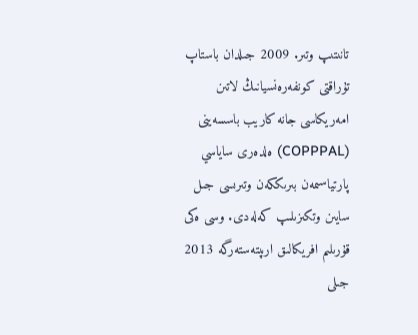تانىتىپ وتىر. 2009 جىلدان باستاپ تۇراقتى كونفەرەنسيانىڭ لاتىن امەريكاسى جانە كاريب باسسەينى (COPPPAL) ەلدەرى ساياسي پارتياسىمەن بىرىككەن وتىرىسى جىل سايىن وتكىزىلىپ كەلەدى. وسى ەكى قۇرىلىم افريكالىق ارىپتەستەرگە 2013 جىلى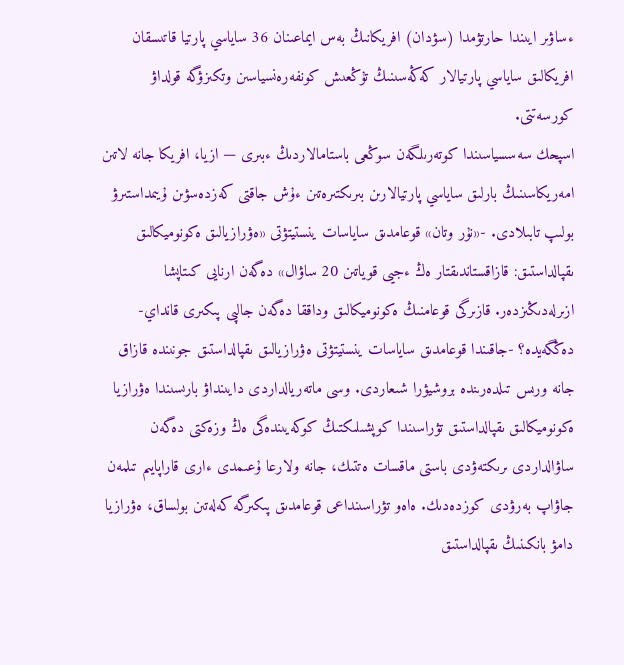ءساۋىر ايىندا حارتۋمدا (سۋدان) افريكانىڭ بەس ايماعىنان 36 ساياسي پارتيا قاتىسقان افريكالىق ساياسي پارتيالار كەڭەسىنىڭ تۇڭعىش كونفەرەنسياسىن وتكىزۋگە قولداۋ كورسەتتى.
اسپحك سەسسياسىندا كوتەرىلگەن سوڭعى باستامالاردىڭ ءبىرى — ازيا، افريكا جانە لاتىن امەريكاسىنىڭ بارلىق ساياسي پارتيالارىن بىرىكتىرەتىن ءۇش جاقتى كەزدەسۋىن ۇيىمداستىرۋ بولىپ تابىلادى. -«نۇر وتان» قوعامدىق ساياسات ينستيتۋتى «ەۋرازيالىق ەكونوميكالىق ىقپالداستىق: قازاقستاندىقتار ەڭ ءجيى قوياتىن 20 ساۋال» دەگەن ارنايى كىتاپشا ازىرلەدىڭىزدەر. قازىرگى قوعامنىڭ ەكونوميكالىق وداققا دەگەن جالپى پىكىرى قانداي-دەڭگەيدە؟ -جاقىندا قوعامدىق ساياسات ينستيتۋتى ەۋرازيالىق ىقپالداستىق جونىندە قازاق جانە ورىس تىلدەرىندە بروشيۋرا شىعاردى. وسى ماتەريالداردى دايىنداۋ بارىسىندا ەۋرازيا ەكونوميكالىق ىقپالداستىق تۋراسىندا كوپشىلىكتىڭ كوكەيىندەگى ەڭ وزەكتى دەگەن ساۋالداردى ىرىكتەۋدى باستى ماقسات ەتتىك، جانە ولارعا ۇعىمدى ءارى قاراپايىم تىلمەن جاۋاپ بەرۋدى كوزدەدىك. ەاەو تۋراسىنداعى قوعامدىق پىكىرگە كەلەتىن بولساق، ەۋرازيا دامۋ بانكىنىڭ ىقپالداستىق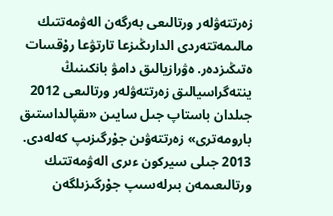زەرتتەۋلەر ورتالىعى بەرگەن الەۋمەتتىك مالىمەتتەردى الدارىڭىزعا تارتۋعا رۇقسات ەتىڭىزدەر. ەۋرازيالىق دامۋ بانكىنىڭ ينتەگراسيالىق زەرتتەۋلەر ورتالىعى 2012 جىلدان باستاپ جىل سايىن «ىقپالداستىق بارومەترى» زەرتتەۋىن جۇرگىزىپ كەلەدى. 2013 جىلى سيركون ءىرى الەۋمەتتىك ورتالىعىمەن بىرلەسىپ جۇرگىزىلگەن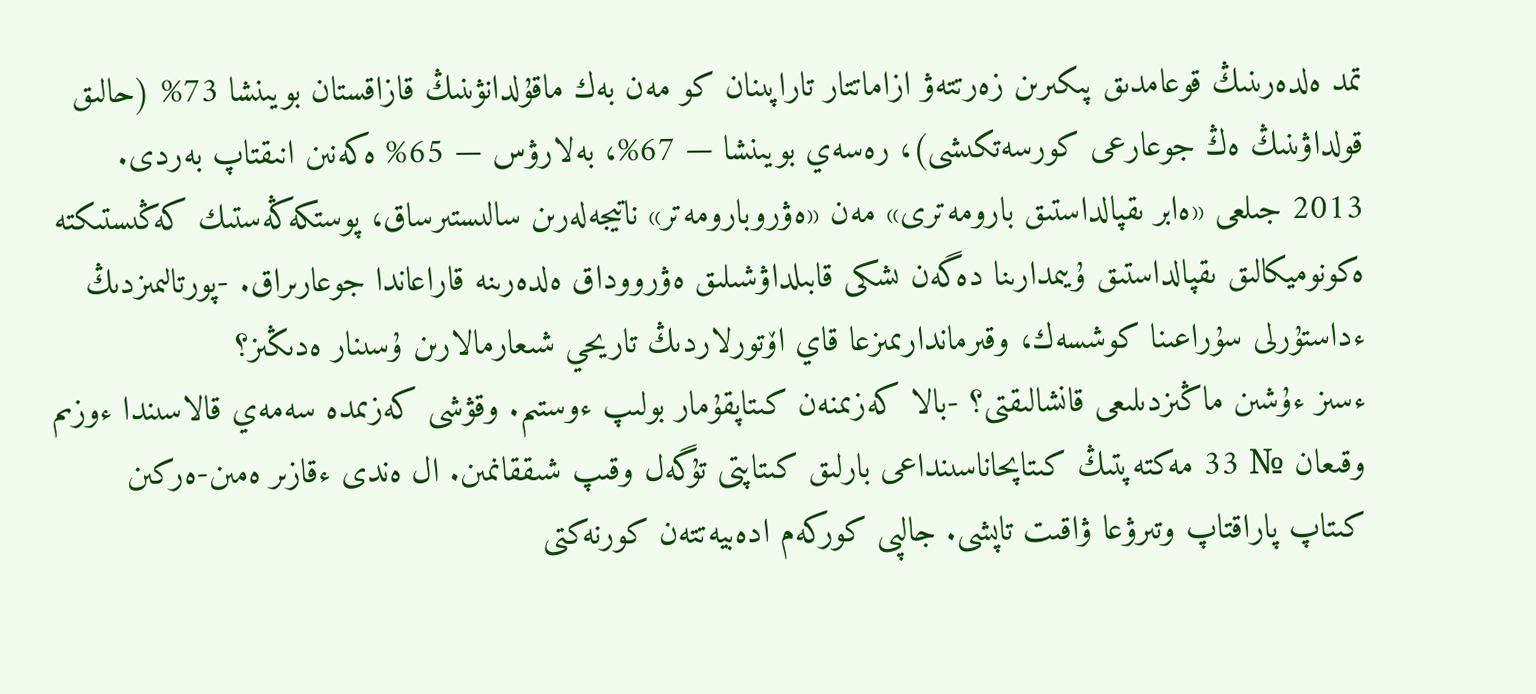تمد ەلدەرىنىڭ قوعامدىق پىكىرىن زەرتتەۋ ازاماتتار تاراپىنان كو مەن بەك ماقۇلدانۋىنىڭ قازاقستان بويىنشا 73% (حالىق قولداۋىنىڭ ەڭ جوعارعى كورسەتكىشى)، رەسەي بويىنشا — 67%، بەلارۋس — 65% ەكەنىن انىقتاپ بەردى. 2013 جىلعى «ەابر ىقپالداستىق بارومەترى» مەن «ەۋروبارومەتر» ناتيجەلەرىن سالىستىرساق، پوستكەڭەستىك كەڭىستىكتە ەكونوميكالىق ىقپالداستىق ۇيىمدارىنا دەگەن ىشكى قابىلداۋشىلىق ەۋرووداق ەلدەرىنە قاراعاندا جوعارىراق. -پورتالىمىزدىڭ ءداستۇرلى سۇراعىنا كوشسەك، وقىرماندارىمىزعا قاي اۆتورلاردىڭ تاريحي شىعارمالارىن ۇسىنار ەدىڭىز؟
ءسىز ءۇشىن ماڭىزدىلىعى قانشالىقتى؟ -بالا كەزىمنەن كىتاپقۇمار بولىپ ءوستىم. وقۋشى كەزىمدە سەمەي قالاسىندا ءوزىم وقىعان № 33 مەكتەپتىڭ كىتاپحاناسىنداعى بارلىق كىتاپتى تۇگەل وقىپ شىققانمىن. ال ەندى ءقازىر ەمىن-ەركىن كىتاپ پاراقتاپ وتىرۋعا ۋاقىت تاپشى. جالپى كوركەم ادەبيەتتەن كورنەكتى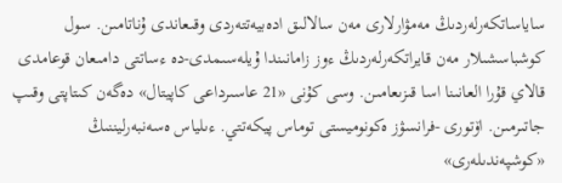ساياساتكەرلەردىڭ مەمۋارلارى مەن سالالىق ادەبيەتتەردى وقىعاندى ۇناتامىن. سول كوشباسشىلار مەن قايراتكەرلەردىڭ ءوز زامانىندا ۇيلەسىمدى-دە ءساتتى دامىعان قوعامدى قالاي قۇرا العانىنا اسا قىزىعامىن. وسى كۇنى «21 عاسىرداعى كاپيتال» دەگەن كىتاپتى وقىپ جاتىرمىن. اۆتورى -فرانسۋز ەكونوميستى توماس پيكەتتي. ءىلياس ەسەنبەرليننىڭ «كوشپەندىلەرى»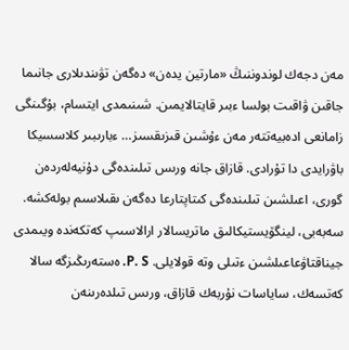مەن دجەك لوندوننىڭ «مارتين يدەن» دەگەن تۋىندىلارى جانىما جاقىن ۋاقىت بولسا ءبىر قايتالايمىن. شىنىمدى ايتسام، بۇگىنگى زامانعى ادەبيەتتەر مەن ءۇشىن قىزىقسىز… ءبارىبىر كلاسسيكا باۋرايدى دا تۇرادى. قازاق جانە ورىس تىلىندەگى دۇنيەلەردەن گورى، اعىلشىن تىلىندەگى كىتاپتارعا دەگەن ىقىلاسىم بولەكشە. سەبەبى، لينگۆيستيكالىق ماتريسالار ارالاسىپ كەتكەندە ويىمدى جيناقتاۋعاعىلشىن ءتىلى وتە قولايلى. P. S. ەستەرىڭىزگە سالا كەتسەك، ساياسات نۇربەك قازاق، ورىس تىلدەرىنەن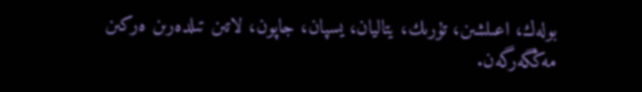بولەك، اعىلشىن، تۇرىك، يتاليان، يسپان، جاپون، لاتىن تىلدەرىن ەركىن مەڭگەرگەن.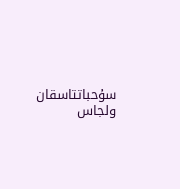سۇحباتتاسقان ولجاس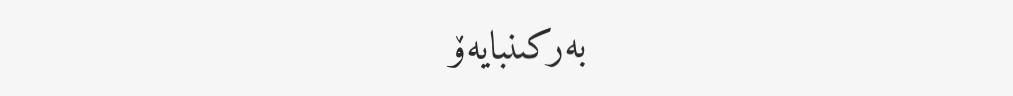بەركىنبايەۆ